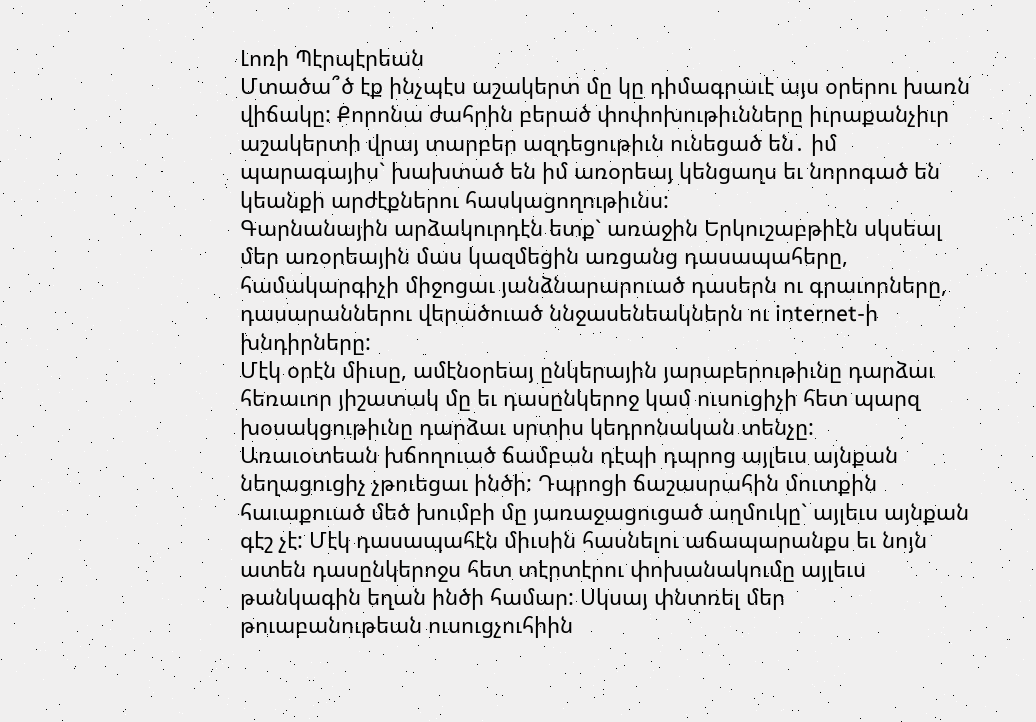Լոռի Պէրպէրեան
Մտածա՞ծ էք ինչպէս աշակերտ մը կը դիմագրաւէ այս օրերու խառն վիճակը: Քորոնա ժահրին բերած փոփոխութիւնները իւրաքանչիւր աշակերտի վրայ տարբեր ազդեցութիւն ունեցած են․ իմ պարագայիս` խախտած են իմ առօրեայ կենցաղս եւ նորոգած են կեանքի արժէքներու հասկացողութիւնս:
Գարնանային արձակուրդէն ետք` առաջին Երկուշաբթիէն սկսեալ մեր առօրեային մաս կազմեցին առցանց դասապահերը, համակարգիչի միջոցաւ յանձնարարուած դասերն ու գրաւորները, դասարաններու վերածուած ննջասենեակներն ու internet-ի խնդիրները:
Մէկ օրէն միւսը, ամէնօրեայ ընկերային յարաբերութիւնը դարձաւ հեռաւոր յիշատակ մը եւ դասընկերոջ կամ ուսուցիչի հետ պարզ խօսակցութիւնը դարձաւ սրտիս կեդրոնական տենչը:
Առաւօտեան խճողուած ճամբան դէպի դպրոց այլեւս այնքան նեղացուցիչ չթուեցաւ ինծի: Դպրոցի ճաշասրահին մուտքին հաւաքուած մեծ խումբի մը յառաջացուցած աղմուկը` այլեւս այնքան գէշ չէ: Մէկ դասապահէն միւսին հասնելու աճապարանքս եւ նոյն ատեն դասընկերոջս հետ տէրտէրու փոխանակումը այլեւս թանկագին եղան ինծի համար: Սկսայ փնտռել մեր թուաբանութեան ուսուցչուհիին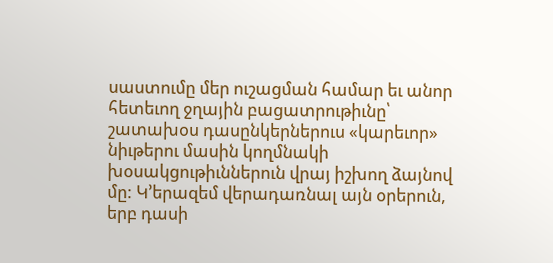սաստումը մեր ուշացման համար եւ անոր հետեւող ջղային բացատրութիւնը՝ շատախօս դասընկերներուս «կարեւոր» նիւթերու մասին կողմնակի խօսակցութիւններուն վրայ իշխող ձայնով մը: Կ’երազեմ վերադառնալ այն օրերուն, երբ դասի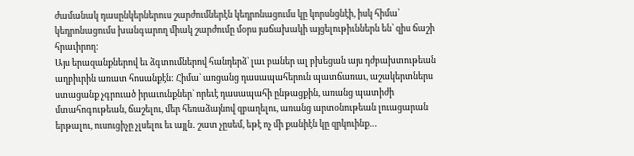ժամանակ դասընկերներուս շարժումներէն կեդրոնացումս կը կորսնցնէի, իսկ հիմա՝ կեդրոնացումս խանգարող միակ շարժումը մօրս յաճախակի այցելութիւններն են՝ զիս ճաշի հրաւիրող:
Այս երազանքներով եւ ձգտումներով հանդերձ` լաւ բաներ ալ բխեցան այս դժբախտութեան աղբիւրին առատ հոսանքէն: Հիմա` առցանց դասապահերուն պատճառաւ, աշակերտներս ստացանք չգրուած իրաւունքներ` որեւէ դասապահի ընթացքին, առանց պատիժի մտահոգութեան, ճաշելու, մեր հեռաձայնով զբաղելու, առանց արտօնութեան լուացարան երթալու, ուսուցիչը չլսելու եւ այլն․ շատ չըսեմ, եթէ ոչ մի քանիէն կը զրկուինք…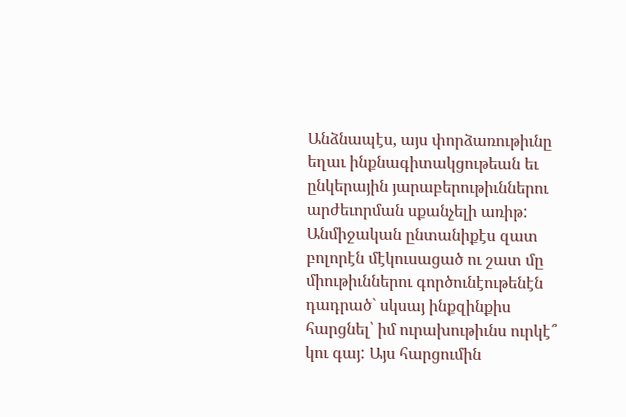Անձնապէս, այս փորձառութիւնը եղաւ ինքնագիտակցութեան եւ ընկերային յարաբերութիւններու արժեւորման սքանչելի առիթ: Անմիջական ընտանիքէս զատ բոլորէն մէկուսացած ու շատ մը միութիւններու գործունէութենէն դադրած` սկսայ ինքզինքիս հարցնել՝ իմ ուրախութիւնս ուրկէ՞ կու գայ: Այս հարցումին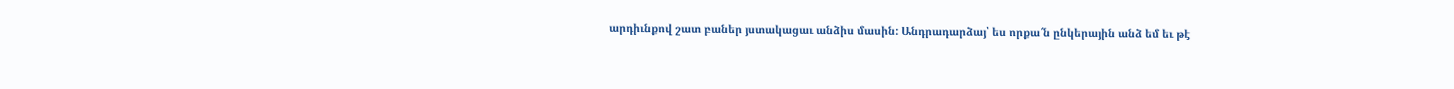արդիւնքով շատ բաներ յստակացաւ անձիս մասին: Անդրադարձայ՝ ես որքա՜ն ընկերային անձ եմ եւ թէ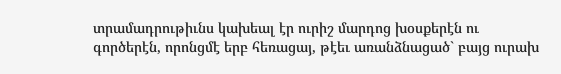տրամադրութիւնս կախեալ էր ուրիշ մարդոց խօսքերէն ու գործերէն, որոնցմէ երբ հեռացայ, թէեւ առանձնացած` բայց ուրախ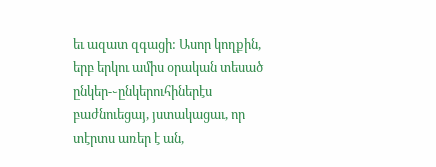եւ ազատ զգացի: Ասոր կողքին, երբ երկու ամիս օրական տեսած ընկեր-֊ընկերուհիներէս բաժնուեցայ, յստակացաւ, որ տէրտս առեր է ան,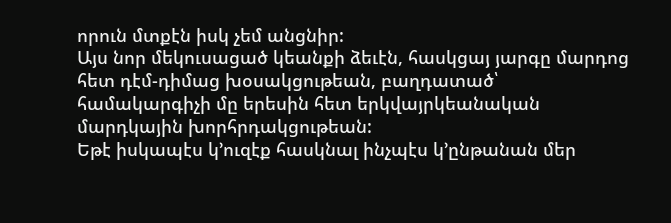որուն մտքէն իսկ չեմ անցնիր:
Այս նոր մեկուսացած կեանքի ձեւէն, հասկցայ յարգը մարդոց հետ դէմ-դիմաց խօսակցութեան, բաղդատած՝ համակարգիչի մը երեսին հետ երկվայրկեանական մարդկային խորհրդակցութեան:
Եթէ իսկապէս կ’ուզէք հասկնալ ինչպէս կ’ընթանան մեր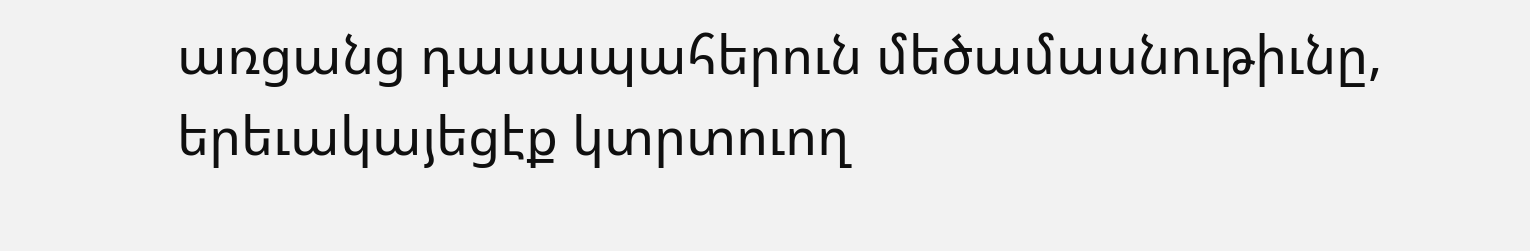առցանց դասապահերուն մեծամասնութիւնը, երեւակայեցէք կտրտուող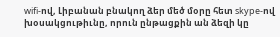wifi-ով, Լիբանան բնակող ձեր մեծ մօրը հետ skype-ով խօսակցութիւնը, որուն ընթացքին ան ձեզի կը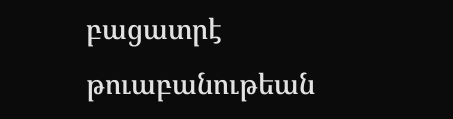բացատրէ թուաբանութեան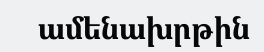ամենախրթին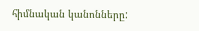հիմնական կանոնները: